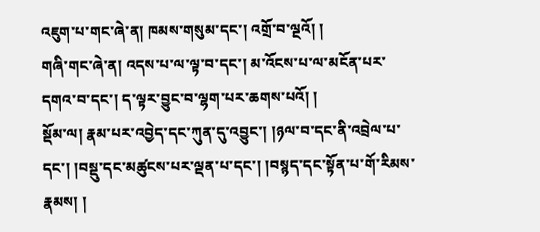འཇུག་པ་གང་ཞེ་ན། ཁམས་གསུམ་དང་། འགྲོ་བ་ལྔའོ། །
གཞི་གང་ཞེ་ན། འདས་པ་ལ་ལྟ་བ་དང་། མ་འོངས་པ་ལ་མངོན་པར་དགའ་བ་དང་། ད་ལྟར་བྱུང་བ་ལྷག་པར་ཆགས་པའོ། །
སྡོམ་ལ། རྣམ་པར་འབྱེད་དང་ཀུན་དུ་འབྱུང་། །ཉལ་བ་དང་ནི་འབྲེལ་པ་དང་། །བསྡུ་དང་མཚུངས་པར་ལྡན་པ་དང་། །བསྙད་དང་སྟོན་པ་གོ་རིམས་རྣམས། །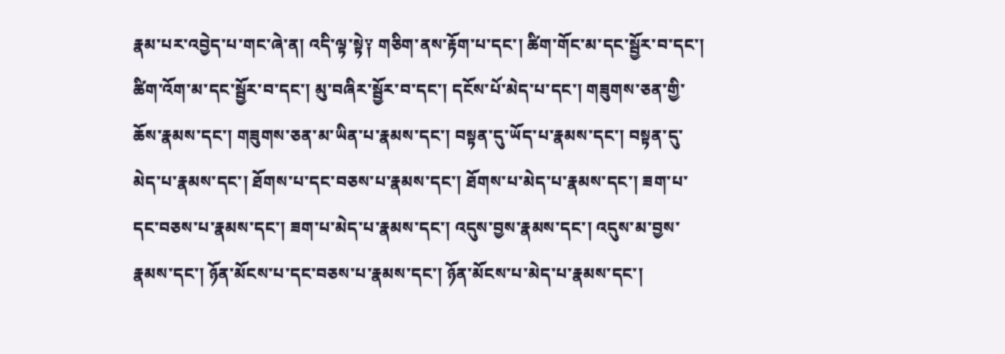རྣམ་པར་འབྱེད་པ་གང་ཞེ་ན། འདི་ལྟ་སྟེ༑ གཅིག་ནས་རྟོག་པ་དང་། ཚིག་གོང་མ་དང་སྦྱོར་བ་དང་། ཚིག་འོག་མ་དང་སྦྱོར་བ་དང་། མུ་བཞིར་སྦྱོར་བ་དང་། དངོས་པོ་མེད་པ་དང་། གཟུགས་ཅན་གྱི་ཆོས་རྣམས་དང་། གཟུགས་ཅན་མ་ཡིན་པ་རྣམས་དང་། བསྟན་དུ་ཡོད་པ་རྣམས་དང་། བསྟན་དུ་མེད་པ་རྣམས་དང་། ཐོགས་པ་དང་བཅས་པ་རྣམས་དང་། ཐོགས་པ་མེད་པ་རྣམས་དང་། ཟག་པ་དང་བཅས་པ་རྣམས་དང་། ཟག་པ་མེད་པ་རྣམས་དང་། འདུས་བྱས་རྣམས་དང་། འདུས་མ་བྱས་རྣམས་དང་། ཉོན་མོངས་པ་དང་བཅས་པ་རྣམས་དང་། ཉོན་མོངས་པ་མེད་པ་རྣམས་དང་།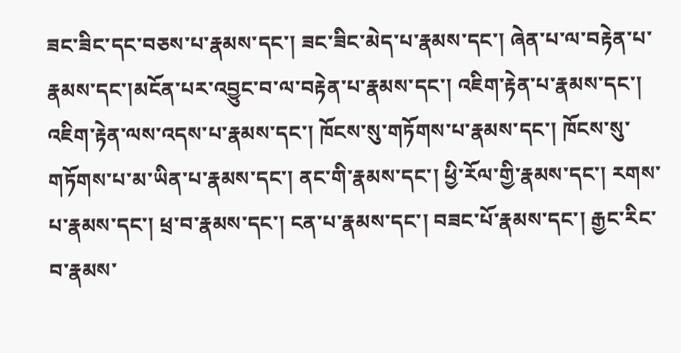ཟང་ཟིང་དང་བཅས་པ་རྣམས་དང་། ཟང་ཟིང་མེད་པ་རྣམས་དང་། ཞེན་པ་ལ་བརྟེན་པ་རྣམས་དང་།མངོན་པར་འབྱུང་བ་ལ་བརྟེན་པ་རྣམས་དང་། འཇིག་རྟེན་པ་རྣམས་དང་། འཇིག་རྟེན་ལས་འདས་པ་རྣམས་དང་། ཁོངས་སུ་གཏོགས་པ་རྣམས་དང་། ཁོངས་སུ་གཏོགས་པ་མ་ཡིན་པ་རྣམས་དང་། ནང་གི་རྣམས་དང་། ཕྱི་རོལ་གྱི་རྣམས་དང་། རགས་པ་རྣམས་དང་། ཕྲ་བ་རྣམས་དང་། ངན་པ་རྣམས་དང་། བཟང་པོ་རྣམས་དང་། རྒྱང་རིང་བ་རྣམས་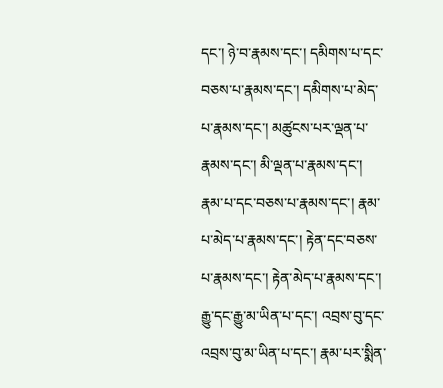དང་། ཉེ་བ་རྣམས་དང་། དམིགས་པ་དང་བཅས་པ་རྣམས་དང་། དམིགས་པ་མེད་པ་རྣམས་དང་། མཚུངས་པར་ལྡན་པ་རྣམས་དང་། མི་ལྡན་པ་རྣམས་དང་། རྣམ་པ་དང་བཅས་པ་རྣམས་དང་། རྣམ་པ་མེད་པ་རྣམས་དང་། རྟེན་དང་བཅས་པ་རྣམས་དང་། རྟེན་མེད་པ་རྣམས་དང་། རྒྱུ་དང་རྒྱུ་མ་ཡིན་པ་དང་། འབྲས་བུ་དང་འབྲས་བུ་མ་ཡིན་པ་དང་། རྣམ་པར་སྨིན་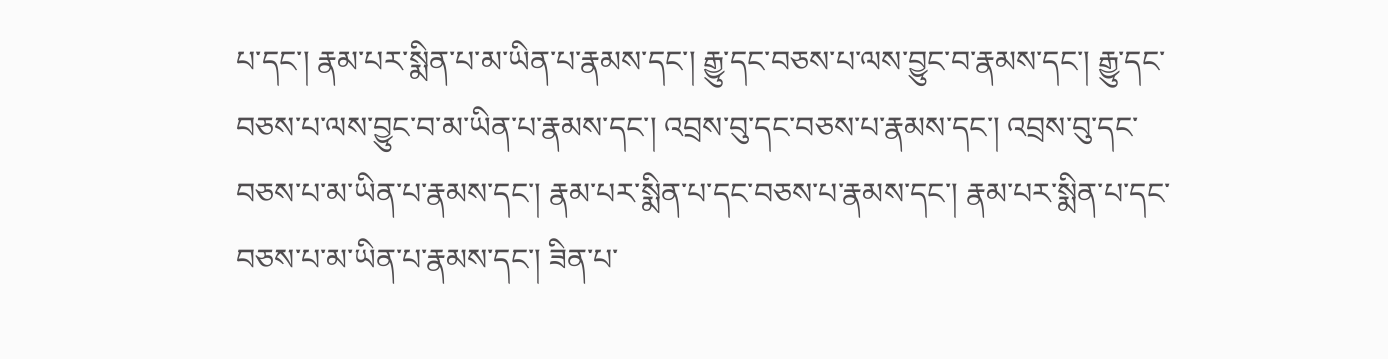པ་དང་། རྣམ་པར་སྨིན་པ་མ་ཡིན་པ་རྣམས་དང་། རྒྱུ་དང་བཅས་པ་ལས་བྱུང་བ་རྣམས་དང་། རྒྱུ་དང་བཅས་པ་ལས་བྱུང་བ་མ་ཡིན་པ་རྣམས་དང་། འབྲས་བུ་དང་བཅས་པ་རྣམས་དང་། འབྲས་བུ་དང་བཅས་པ་མ་ཡིན་པ་རྣམས་དང་། རྣམ་པར་སྨིན་པ་དང་བཅས་པ་རྣམས་དང་། རྣམ་པར་སྨིན་པ་དང་བཅས་པ་མ་ཡིན་པ་རྣམས་དང་། ཟིན་པ་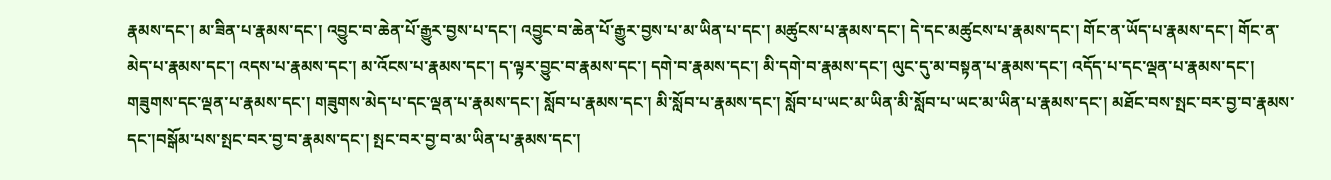རྣམས་དང་། མ་ཟིན་པ་རྣམས་དང་། འབྱུང་བ་ཆེན་པོ་རྒྱུར་བྱས་པ་དང་། འབྱུང་བ་ཆེན་པོ་རྒྱུར་བྱས་པ་མ་ཡིན་པ་དང་། མཚུངས་པ་རྣམས་དང་། དེ་དང་མཚུངས་པ་རྣམས་དང་། གོང་ན་ཡོད་པ་རྣམས་དང་། གོང་ན་མེད་པ་རྣམས་དང་། འདས་པ་རྣམས་དང་། མ་འོངས་པ་རྣམས་དང་། ད་ལྟར་བྱུང་བ་རྣམས་དང་། དགེ་བ་རྣམས་དང་། མི་དགེ་བ་རྣམས་དང་། ལུང་དུ་མ་བསྟན་པ་རྣམས་དང་། འདོད་པ་དང་ལྡན་པ་རྣམས་དང་། གཟུགས་དང་ལྡན་པ་རྣམས་དང་། གཟུགས་མེད་པ་དང་ལྡན་པ་རྣམས་དང་། སློབ་པ་རྣམས་དང་། མི་སློབ་པ་རྣམས་དང་། སློབ་པ་ཡང་མ་ཡིན་མི་སློབ་པ་ཡང་མ་ཡིན་པ་རྣམས་དང་། མཐོང་བས་སྤང་བར་བྱ་བ་རྣམས་དང་།བསྒོམ་པས་སྤང་བར་བྱ་བ་རྣམས་དང་། སྤང་བར་བྱ་བ་མ་ཡིན་པ་རྣམས་དང་།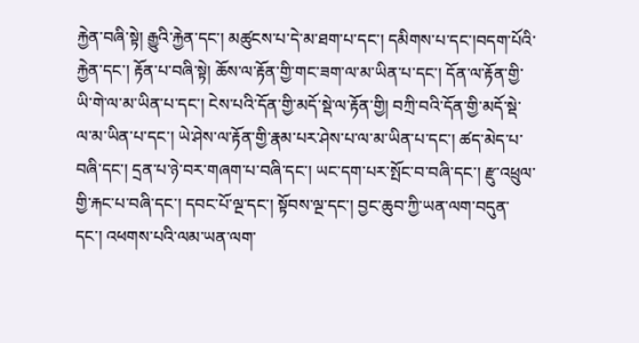རྐྱེན་བཞི་སྟེ། རྒྱུའི་རྐྱེན་དང་། མཚུངས་པ་དེ་མ་ཐག་པ་དང་། དམིགས་པ་དང་།བདག་པོའི་རྐྱེན་དང་། རྟོན་པ་བཞི་སྟེ། ཆོས་ལ་རྟོན་གྱི་གང་ཟག་ལ་མ་ཡིན་པ་དང་། དོན་ལ་རྟོན་གྱི་ཡི་གེ་ལ་མ་ཡིན་པ་དང་། ངེས་པའི་དོན་གྱི་མདོ་སྡེ་ལ་རྟོན་གྱི། བཀྲི་བའི་དོན་གྱི་མདོ་སྡེ་ལ་མ་ཡིན་པ་དང་། ཡེ་ཤེས་ལ་རྟོན་གྱི་རྣམ་པར་ཤེས་པ་ལ་མ་ཡིན་པ་དང་། ཚད་མེད་པ་བཞི་དང་། དྲན་པ་ཉེ་བར་གཞག་པ་བཞི་དང་། ཡང་དག་པར་སྤོང་བ་བཞི་དང་། རྫུ་འཕྲུལ་གྱི་རྐང་པ་བཞི་དང་། དབང་པོ་ལྔ་དང་། སྟོབས་ལྔ་དང་། བྱང་ཆུབ་ཀྱི་ཡན་ལག་བདུན་དང་། འཕགས་པའི་ལམ་ཡན་ལག་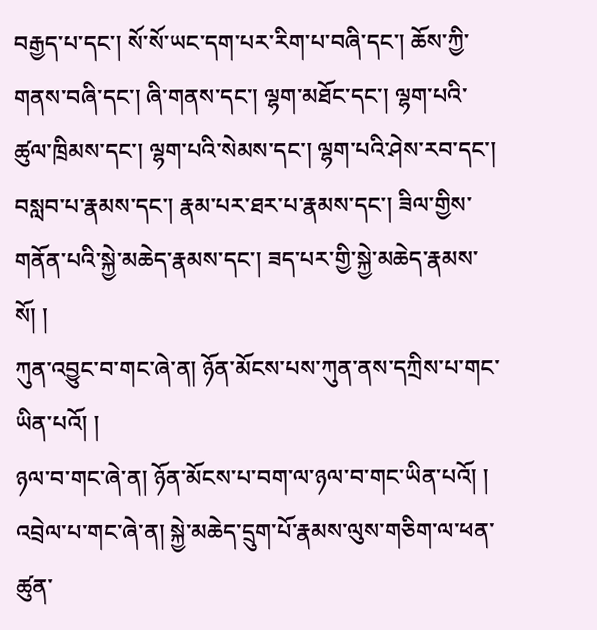བརྒྱད་པ་དང་། སོ་སོ་ཡང་དག་པར་རིག་པ་བཞི་དང་། ཆོས་ཀྱི་གནས་བཞི་དང་། ཞི་གནས་དང་། ལྷག་མཐོང་དང་། ལྷག་པའི་ཚུལ་ཁྲིམས་དང་། ལྷག་པའི་སེམས་དང་། ལྷག་པའི་ཤེས་རབ་དང་། བསླབ་པ་རྣམས་དང་། རྣམ་པར་ཐར་པ་རྣམས་དང་། ཟིལ་གྱིས་གནོན་པའི་སྐྱེ་མཆེད་རྣམས་དང་། ཟད་པར་གྱི་སྐྱེ་མཆེད་རྣམས་སོ། །
ཀུན་འབྱུང་བ་གང་ཞེ་ན། ཉོན་མོངས་པས་ཀུན་ནས་དཀྲིས་པ་གང་ཡིན་པའོ། །
ཉལ་བ་གང་ཞེ་ན། ཉོན་མོངས་པ་བག་ལ་ཉལ་བ་གང་ཡིན་པའོ། །
འབྲེལ་པ་གང་ཞེ་ན། སྐྱེ་མཆེད་དྲུག་པོ་རྣམས་ལུས་གཅིག་ལ་ཕན་ཚུན་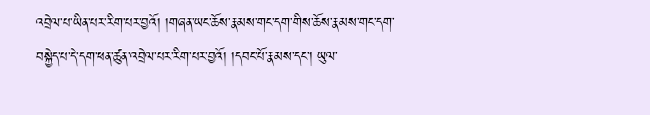འབྲེལ་པ་ཡིན་པར་རིག་པར་བྱའོ། །གཞན་ཡང་ཆོས་རྣམས་གང་དག་གིས་ཆོས་རྣམས་གང་དག་བསྐྱེད་པ་དེ་དག་ཕན་ཚུན་འབྲེལ་པར་རིག་པར་བྱའོ། །དབང་པོ་རྣམས་དང་། ཡུལ་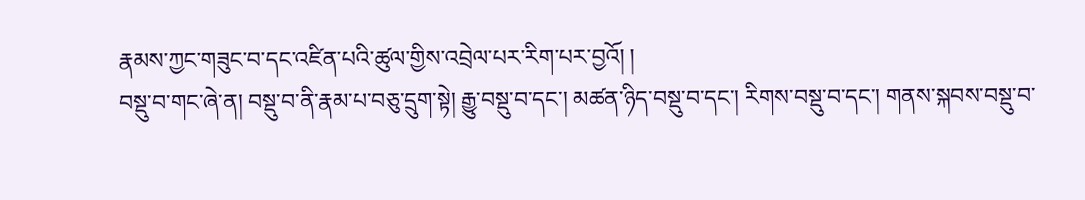རྣམས་ཀྱང་གཟུང་བ་དང་འཛིན་པའི་ཚུལ་གྱིས་འབྲེལ་པར་རིག་པར་བྱའོ། །
བསྡུ་བ་གང་ཞེ་ན། བསྡུ་བ་ནི་རྣམ་པ་བཅུ་དྲུག་སྟེ། རྒྱུ་བསྡུ་བ་དང་། མཚན་ཉིད་བསྡུ་བ་དང་། རིགས་བསྡུ་བ་དང་། གནས་སྐབས་བསྡུ་བ་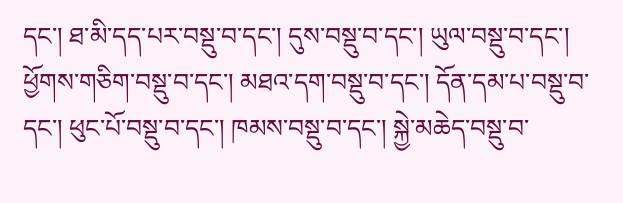དང་། ཐ་མི་དད་པར་བསྡུ་བ་དང་། དུས་བསྡུ་བ་དང་། ཡུལ་བསྡུ་བ་དང་། ཕྱོགས་གཅིག་བསྡུ་བ་དང་། མཐའ་དག་བསྡུ་བ་དང་། དོན་དམ་པ་བསྡུ་བ་དང་། ཕུང་པོ་བསྡུ་བ་དང་། ཁམས་བསྡུ་བ་དང་། སྐྱེ་མཆེད་བསྡུ་བ་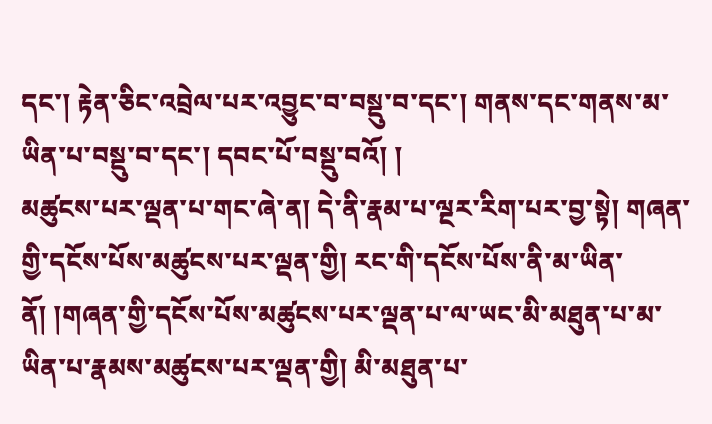དང་། རྟེན་ཅིང་འབྲེལ་པར་འབྱུང་བ་བསྡུ་བ་དང་། གནས་དང་གནས་མ་ཡིན་པ་བསྡུ་བ་དང་། དབང་པོ་བསྡུ་བའོ། །
མཚུངས་པར་ལྡན་པ་གང་ཞེ་ན། དེ་ནི་རྣམ་པ་ལྔར་རིག་པར་བྱ་སྟེ། གཞན་གྱི་དངོས་པོས་མཚུངས་པར་ལྡན་གྱི། རང་གི་དངོས་པོས་ནི་མ་ཡིན་ནོ། །གཞན་གྱི་དངོས་པོས་མཚུངས་པར་ལྡན་པ་ལ་ཡང་མི་མཐུན་པ་མ་ཡིན་པ་རྣམས་མཚུངས་པར་ལྡན་གྱི། མི་མཐུན་པ་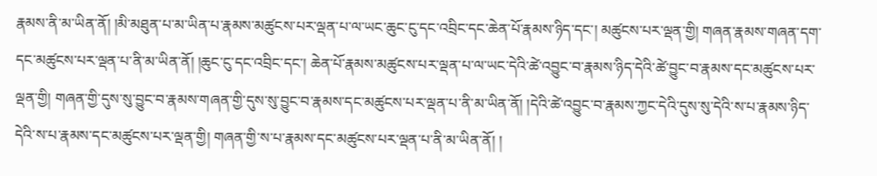རྣམས་ནི་མ་ཡིན་ནོ། །མི་མཐུན་པ་མ་ཡིན་པ་རྣམས་མཚུངས་པར་ལྡན་པ་ལ་ཡང་ཆུང་ངུ་དང་འབྲིང་དང་ཆེན་པོ་རྣམས་ཉིད་དང་། མཚུངས་པར་ལྡན་གྱི། གཞན་རྣམས་གཞན་དག་དང་མཚུངས་པར་ལྡན་པ་ནི་མ་ཡིན་ནོ། །ཆུང་ངུ་དང་འབྲིང་དང་། ཆེན་པོ་རྣམས་མཚུངས་པར་ལྡན་པ་ལ་ཡང་དེའི་ཚེ་འབྱུང་བ་རྣམས་ཉིད་དེའི་ཚེ་བྱུང་བ་རྣམས་དང་མཚུངས་པར་ལྡན་གྱི། གཞན་གྱི་དུས་སུ་བྱུང་བ་རྣམས་གཞན་གྱི་དུས་སུ་བྱུང་བ་རྣམས་དང་མཚུངས་པར་ལྡན་པ་ནི་མ་ཡིན་ནོ། །དེའི་ཚེ་འབྱུང་བ་རྣམས་ཀྱང་དེའི་དུས་སུ་དེའི་ས་པ་རྣམས་ཉིད་དེའི་ས་པ་རྣམས་དང་མཚུངས་པར་ལྡན་གྱི། གཞན་གྱི་ས་པ་རྣམས་དང་མཚུངས་པར་ལྡན་པ་ནི་མ་ཡིན་ནོ། །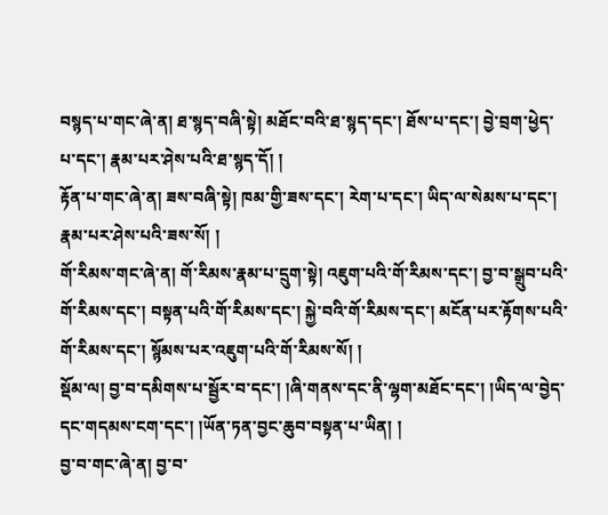བསྙད་པ་གང་ཞེ་ན། ཐ་སྙད་བཞི་སྟེ། མཐོང་བའི་ཐ་སྙད་དང་། ཐོས་པ་དང་། བྱེ་བྲག་ཕྱེད་པ་དང་། རྣམ་པར་ཤེས་པའི་ཐ་སྙད་དོ། །
རྟོན་པ་གང་ཞེ་ན། ཟས་བཞི་སྟེ། ཁམ་གྱི་ཟས་དང་། རེག་པ་དང་། ཡིད་ལ་སེམས་པ་དང་། རྣམ་པར་ཤེས་པའི་ཟས་སོ། །
གོ་རིམས་གང་ཞེ་ན། གོ་རིམས་རྣམ་པ་དྲུག་སྟེ། འཇུག་པའི་གོ་རིམས་དང་། བྱ་བ་སྒྲུབ་པའི་གོ་རིམས་དང་། བསྟན་པའི་གོ་རིམས་དང་། སྐྱེ་བའི་གོ་རིམས་དང་། མངོན་པར་རྟོགས་པའི་གོ་རིམས་དང་། སྙོམས་པར་འཇུག་པའི་གོ་རིམས་སོ། །
སྡོམ་ལ། བྱ་བ་དམིགས་པ་སྦྱོར་བ་དང་། །ཞི་གནས་དང་ནི་ལྷག་མཐོང་དང་། །ཡིད་ལ་བྱེད་དང་གདམས་ངག་དང་། །ཡོན་ཏན་བྱང་ཆུབ་བསྟན་པ་ཡིན། །
བྱ་བ་གང་ཞེ་ན། བྱ་བ་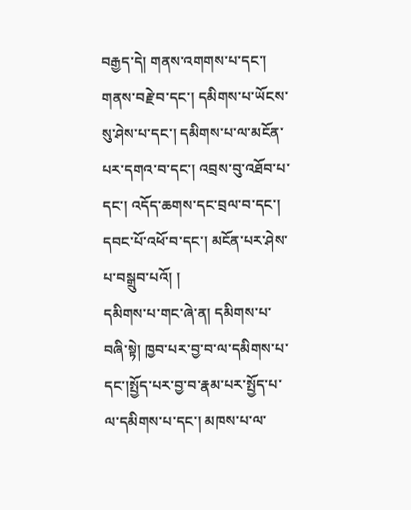བརྒྱད་དེ། གནས་འགགས་པ་དང་། གནས་བརྗེ་བ་དང་། དམིགས་པ་ཡོངས་སུ་ཤེས་པ་དང་། དམིགས་པ་ལ་མངོན་པར་དགའ་བ་དང་། འབྲས་བུ་འཐོབ་པ་དང་། འདོད་ཆགས་དང་བྲལ་བ་དང་། དབང་པོ་འཕོ་བ་དང་། མངོན་པར་ཤེས་པ་བསྒྲུབ་པའོ། །
དམིགས་པ་གང་ཞེ་ན། དམིགས་པ་བཞི་སྟེ། ཁྱབ་པར་བྱ་བ་ལ་དམིགས་པ་དང་།སྤྱོད་པར་བྱ་བ་རྣམ་པར་སྤྱོད་པ་ལ་དམིགས་པ་དང་། མཁས་པ་ལ་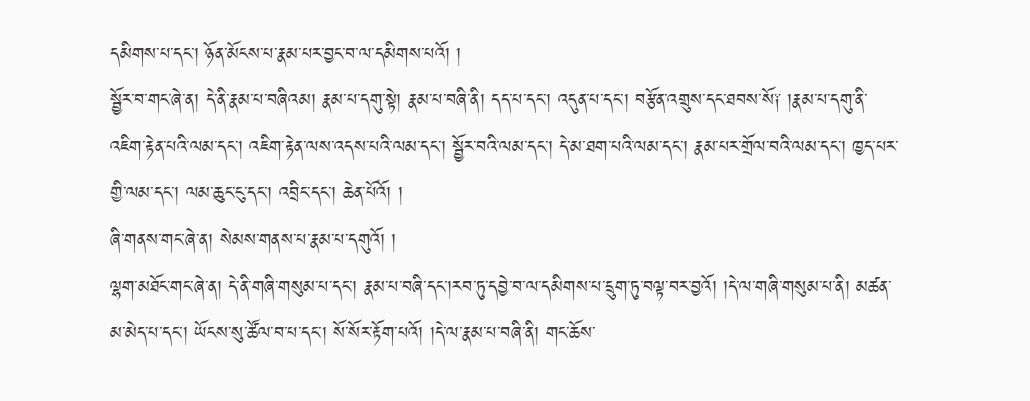དམིགས་པ་དང་། ཉོན་མོངས་པ་རྣམ་པར་བྱང་བ་ལ་དམིགས་པའོ། །
སྦྱོར་བ་གང་ཞེ་ན། དེ་ནི་རྣམ་པ་བཞིའམ། རྣམ་པ་དགུ་སྟེ། རྣམ་པ་བཞི་ནི། དད་པ་དང་། འདུན་པ་དང་། བརྩོན་འགྲུས་དང་ཐབས་སོ༑ །རྣམ་པ་དགུ་ནི་འཇིག་རྟེན་པའི་ལམ་དང་། འཇིག་རྟེན་ལས་འདས་པའི་ལམ་དང་། སྦྱོར་བའི་ལམ་དང་། དེ་མ་ཐག་པའི་ལམ་དང་། རྣམ་པར་གྲོལ་བའི་ལམ་དང་། ཁྱད་པར་གྱི་ལམ་དང་། ལམ་ཆུང་ངུ་དང་། འབྲིང་དང་། ཆེན་པོའོ། །
ཞི་གནས་གང་ཞེ་ན། སེམས་གནས་པ་རྣམ་པ་དགུའོ། །
ལྷག་མཐོང་གང་ཞེ་ན། དེ་ནི་གཞི་གསུམ་པ་དང་། རྣམ་པ་བཞི་དང་།རབ་ཏུ་དབྱེ་བ་ལ་དམིགས་པ་དྲུག་ཏུ་བལྟ་བར་བྱའོ། །དེ་ལ་གཞི་གསུམ་པ་ནི། མཚན་མ་མེད་པ་དང་། ཡོངས་སུ་ཚོལ་བ་པ་དང་། སོ་སོར་རྟོག་པའོ། །དེ་ལ་རྣམ་པ་བཞི་ནི། གང་ཆོས་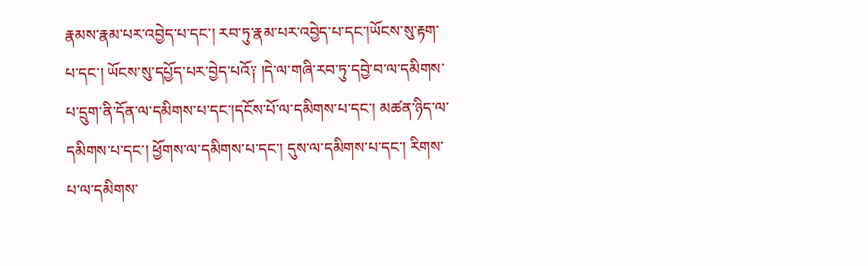རྣམས་རྣམ་པར་འབྱེད་པ་དང་། རབ་ཏུ་རྣམ་པར་འབྱེད་པ་དང་།ཡོངས་སུ་རྟག་པ་དང་། ཡོངས་སུ་དཔྱོད་པར་བྱེད་པའོ༑ །དེ་ལ་གཞི་རབ་ཏུ་དབྱེ་བ་ལ་དམིགས་པ་དྲུག་ནི་དོན་ལ་དམིགས་པ་དང་།དངོས་པོ་ལ་དམིགས་པ་དང་། མཚན་ཉིད་ལ་དམིགས་པ་དང་། ཕྱོགས་ལ་དམིགས་པ་དང་། དུས་ལ་དམིགས་པ་དང་། རིགས་པ་ལ་དམིགས་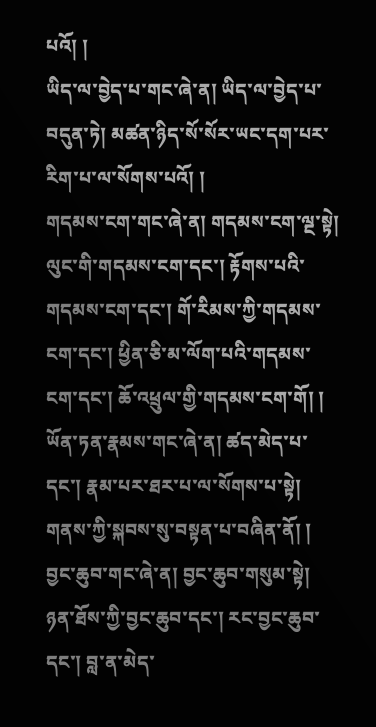པའོ། །
ཡིད་ལ་བྱེད་པ་གང་ཞེ་ན། ཡིད་ལ་བྱེད་པ་བདུན་ཏེ། མཚན་ཉིད་སོ་སོར་ཡང་དག་པར་རིག་པ་ལ་སོགས་པའོ། །
གདམས་ངག་གང་ཞེ་ན། གདམས་ངག་ལྔ་སྟེ། ལུང་གི་གདམས་ངག་དང་། རྟོགས་པའི་གདམས་ངག་དང་། གོ་རིམས་ཀྱི་གདམས་ངག་དང་། ཕྱིན་ཅི་མ་ལོག་པའི་གདམས་ངག་དང་། ཆོ་འཕྲུལ་གྱི་གདམས་ངག་གོ། །
ཡོན་ཏན་རྣམས་གང་ཞེ་ན། ཚད་མེད་པ་དང་། རྣམ་པར་ཐར་པ་ལ་སོགས་པ་སྟེ། གནས་ཀྱི་སྐབས་སུ་བསྟན་པ་བཞིན་ནོ། །
བྱང་ཆུབ་གང་ཞེ་ན། བྱང་ཆུབ་གསུམ་སྟེ། ཉན་ཐོས་ཀྱི་བྱང་ཆུབ་དང་། རང་བྱང་ཆུབ་དང་། བླ་ན་མེད་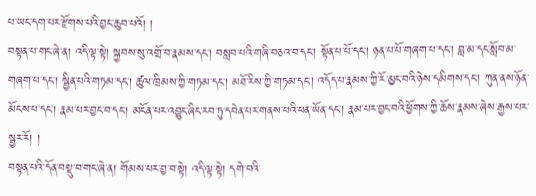པ་ཡང་དག་པར་རྫོགས་པའི་བྱང་ཆུབ་པའོ། །
བསྟན་པ་གང་ཞེ་ན། འདི་ལྟ་སྟེ། སྐྱབས་སུ་འགྲོ་བ་རྣམས་དང་། བསླབ་པའི་གཞི་བཅའ་བ་དང་། སྟོན་པ་པོ་དང་། ཉན་པ་པོ་གཞག་པ་དང་། བླ་མ་དང་སློབ་མ་གཞག་པ་དང་། སྦྱིན་པའི་གཏམ་དང་། ཚུལ་ཁྲིམས་ཀྱི་གཏམ་དང་། མཐོ་རིས་ཀྱི་གཏམ་དང་། འདོད་པ་རྣམས་ཀྱི་རོ་མྱང་བའི་ཉེས་དམིགས་དང་། ཀུན་ནས་ཉོན་མོངས་པ་དང་། རྣམ་པར་བྱང་བ་དང་། མངོན་པར་འབྱུང་ཞིང་རབ་ཏུ་དབེན་པར་གནས་པའི་ཕན་ཡོན་དང་། རྣམ་པར་བྱང་བའི་ཕྱོགས་ཀྱི་ཆོས་རྣམས་ཞེས་རྒྱས་པར་སྦྱར་རོ། །
བསྟན་པའི་དོན་བསྡུ་བ་གང་ཞེ་ན། གོམས་པར་བྱ་བ་སྟེ། འདི་ལྟ་སྟེ། དགེ་བའི་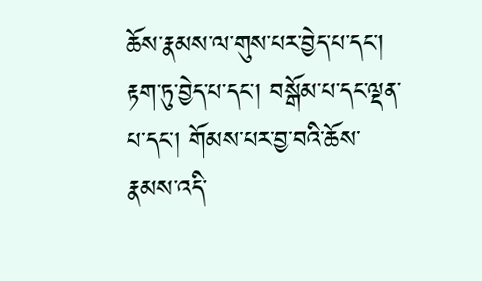ཆོས་རྣམས་ལ་གུས་པར་བྱེད་པ་དང་། རྟག་ཏུ་བྱེད་པ་དང་། བསྒོམ་པ་དང་ལྡན་པ་དང་། གོམས་པར་བྱ་བའི་ཆོས་རྣམས་འདི་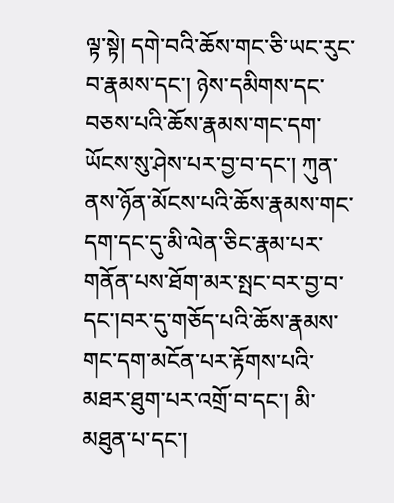ལྟ་སྟེ། དགེ་བའི་ཆོས་གང་ཅི་ཡང་རུང་བ་རྣམས་དང་། ཉེས་དམིགས་དང་བཅས་པའི་ཆོས་རྣམས་གང་དག་ཡོངས་སུ་ཤེས་པར་བྱ་བ་དང་། ཀུན་ནས་ཉོན་མོངས་པའི་ཆོས་རྣམས་གང་དག་དང་དུ་མི་ལེན་ཅིང་རྣམ་པར་གནོན་པས་ཐོག་མར་སྤང་བར་བྱ་བ་དང་།བར་དུ་གཅོད་པའི་ཆོས་རྣམས་གང་དག་མངོན་པར་རྟོགས་པའི་མཐར་ཐུག་པར་འགྲོ་བ་དང་། མི་མཐུན་པ་དང་།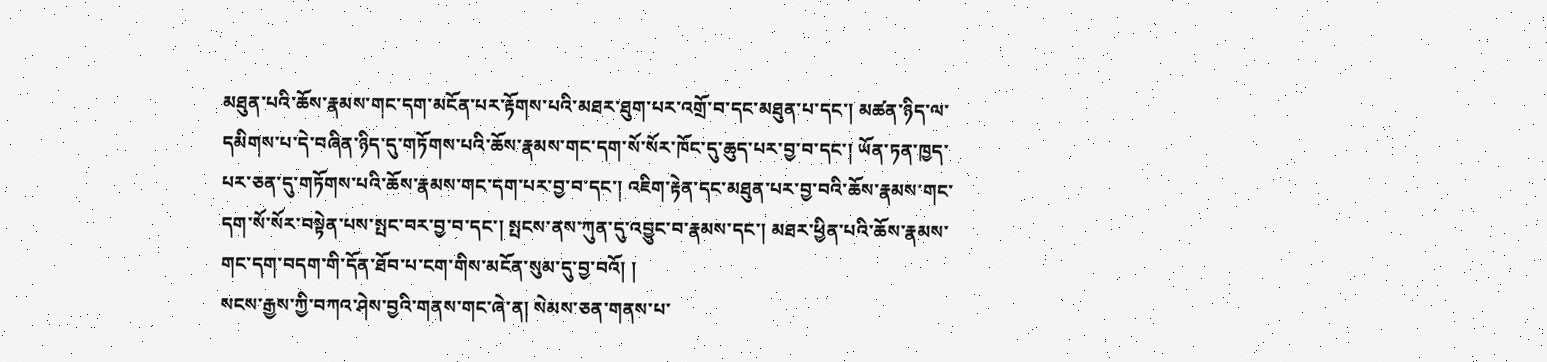མཐུན་པའི་ཆོས་རྣམས་གང་དག་མངོན་པར་རྟོགས་པའི་མཐར་ཐུག་པར་འགྲོ་བ་དང་མཐུན་པ་དང་། མཚན་ཉིད་ལ་དམིགས་པ་དེ་བཞིན་ཉིད་དུ་གཏོགས་པའི་ཆོས་རྣམས་གང་དག་སོ་སོར་ཁོང་དུ་ཆུད་པར་བྱ་བ་དང་། ཡོན་ཏན་ཁྱད་པར་ཅན་དུ་གཏོགས་པའི་ཆོས་རྣམས་གང་དག་པར་བྱ་བ་དང་། འཇིག་རྟེན་དང་མཐུན་པར་བྱ་བའི་ཆོས་རྣམས་གང་དག་སོ་སོར་བསྟེན་པས་སྤང་བར་བྱ་བ་དང་། སྤངས་ནས་ཀུན་དུ་འབྱུང་བ་རྣམས་དང་། མཐར་ཕྱིན་པའི་ཆོས་རྣམས་གང་དག་བདག་གི་དོན་ཐོབ་པ་ངག་གིས་མངོན་སུམ་དུ་བྱ་བའོ། །
སངས་རྒྱས་ཀྱི་བཀའ་ཤེས་བྱའི་གནས་གང་ཞེ་ན། སེམས་ཅན་གནས་པ་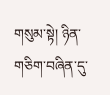གསུམ་སྟེ། ཉིན་གཅིག་བཞིན་དུ་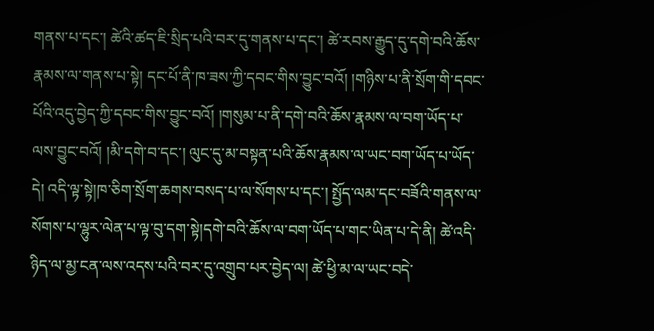གནས་པ་དང་། ཚེའི་ཚད་ཇི་སྲིད་པའི་བར་དུ་གནས་པ་དང་། ཚེ་རབས་རྒྱུད་དུ་དགེ་བའི་ཆོས་རྣམས་ལ་གནས་པ་སྟེ། དང་པོ་ནི་ཁ་ཟས་ཀྱི་དབང་གིས་བྱུང་བའོ། །གཉིས་པ་ནི་སྲོག་གི་དབང་པོའི་འདུ་བྱེད་ཀྱི་དབང་གིས་བྱུང་བའོ། །གསུམ་པ་ནི་དགེ་བའི་ཆོས་རྣམས་ལ་བག་ཡོད་པ་ལས་བྱུང་བའོ། །མི་དགེ་བ་དང་། ལུང་དུ་མ་བསྟན་པའི་ཆོས་རྣམས་ལ་ཡང་བག་ཡོད་པ་ཡོད་དེ། འདི་ལྟ་སྟེ།ཁ་ཅིག་སྲོག་ཆགས་བསད་པ་ལ་སོགས་པ་དང་། སྤྱོད་ལམ་དང་བཟོའི་གནས་ལ་སོགས་པ་ལྷུར་ལེན་པ་ལྟ་བུ་དག་སྟེ།དགེ་བའི་ཆོས་ལ་བག་ཡོད་པ་གང་ཡིན་པ་དེ་ནི། ཚེ་འདི་ཉིད་ལ་མྱ་ངན་ལས་འདས་པའི་བར་དུ་འགྲུབ་པར་བྱེད་ལ། ཚེ་ཕྱི་མ་ལ་ཡང་བདེ་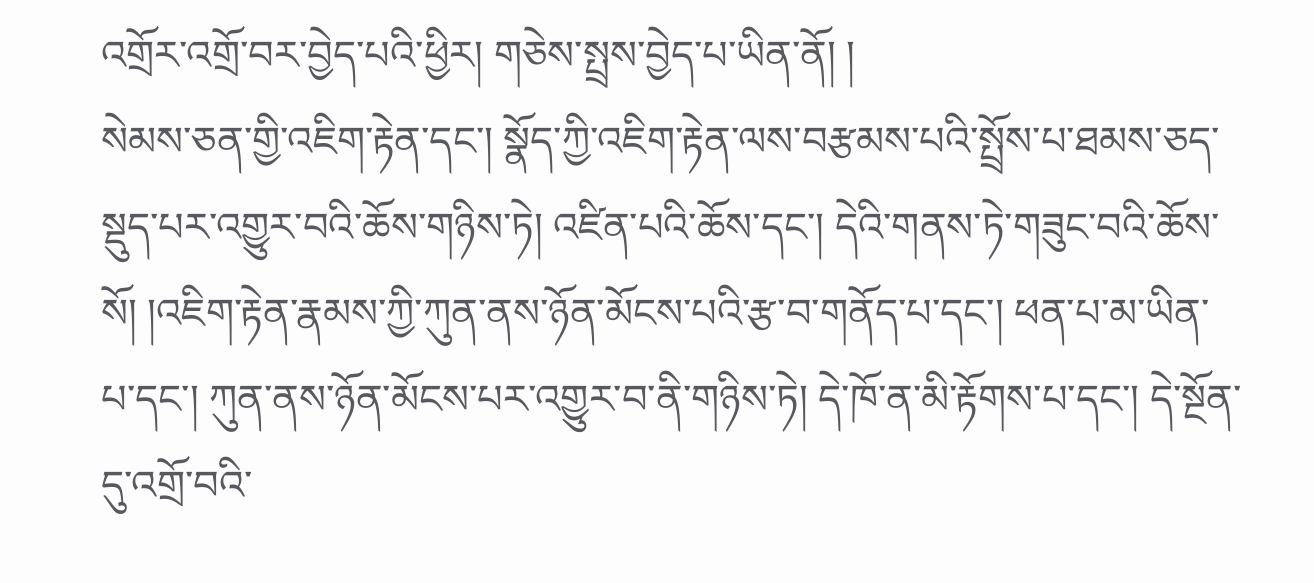འགྲོར་འགྲོ་བར་བྱེད་པའི་ཕྱིར། གཅེས་སྤྲས་བྱེད་པ་ཡིན་ནོ། །
སེམས་ཅན་གྱི་འཇིག་རྟེན་དང་། སྣོད་ཀྱི་འཇིག་རྟེན་ལས་བརྩམས་པའི་སྤྲོས་པ་ཐམས་ཅད་སྡུད་པར་འགྱུར་བའི་ཆོས་གཉིས་ཏེ། འཛིན་པའི་ཆོས་དང་། དེའི་གནས་ཏེ་གཟུང་བའི་ཆོས་སོ། །འཇིག་རྟེན་རྣམས་ཀྱི་ཀུན་ནས་ཉོན་མོངས་པའི་རྩ་བ་གནོད་པ་དང་། ཕན་པ་མ་ཡིན་པ་དང་། ཀུན་ནས་ཉོན་མོངས་པར་འགྱུར་བ་ནི་གཉིས་ཏེ། དེ་ཁོ་ན་མི་རྟོགས་པ་དང་། དེ་སྔོན་དུ་འགྲོ་བའི་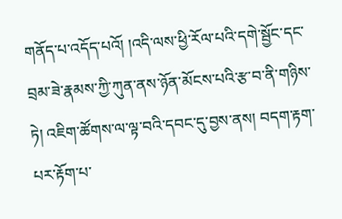གནོད་པ་འདོད་པའོ། །འདི་ལས་ཕྱི་རོལ་པའི་དགེ་སྦྱོང་དང་བྲམ་ཟེ་རྣམས་ཀྱི་ཀུན་ནས་ཉོན་མོངས་པའི་རྩ་བ་ནི་གཉིས་ཏེ། འཇིག་ཚོགས་ལ་ལྟ་བའི་དབང་དུ་བྱས་ནས། བདག་རྟག་པར་རྟོག་པ་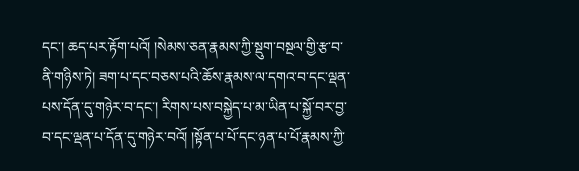དང་། ཆད་པར་རྟོག་པའོ། །སེམས་ཅན་རྣམས་ཀྱི་སྡུག་བསྔལ་གྱི་རྩ་བ་ནི་གཉིས་ཏེ། ཟག་པ་དང་བཅས་པའི་ཆོས་རྣམས་ལ་དགའ་བ་དང་ལྡན་པས་དོན་དུ་གཉེར་བ་དང་། རིགས་པས་བསྐྱེད་པ་མ་ཡིན་པ་སྐྱོ་བར་བྱ་བ་དང་ལྡན་པ་དོན་དུ་གཉེར་བའོ། །སྟོན་པ་པོ་དང་ཉན་པ་པོ་རྣམས་ཀྱི་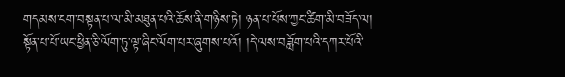གདམས་ངག་བསྟན་པ་ལ་མི་མཐུན་པའི་ཆོས་ནི་གཉིས་ཏེ། ཉན་པ་པོས་ཀྱང་ཚིག་མི་བཟོད་ལ། སྟོན་པ་པོ་ཡང་ཕྱིན་ཅི་ལོག་ཏུ་ལྟ་ཞིང་ལོག་པར་ཞུགས་པའོ། །དེ་ལས་བཟློག་པའི་དཀར་པོའི་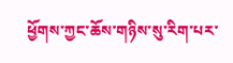ཕྱོགས་ཀྱང་ཆོས་གཉིས་སུ་རིག་པར་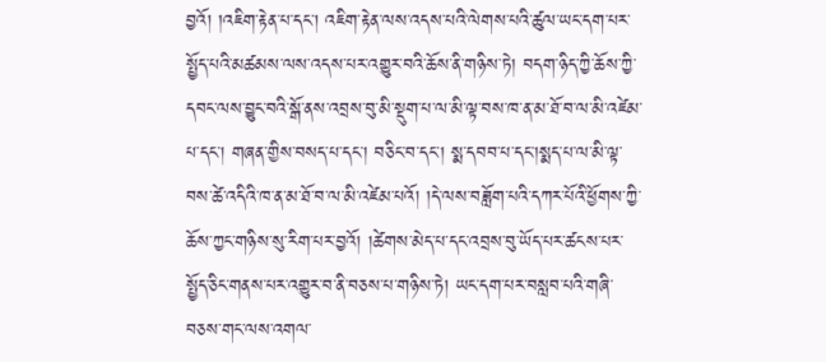བྱའོ། །འཇིག་རྟེན་པ་དང་། འཇིག་རྟེན་ལས་འདས་པའི་ལེགས་པའི་ཚུལ་ཡང་དག་པར་སྤྱོད་པའི་མཚམས་ལས་འདས་པར་འགྱུར་བའི་ཆོས་ནི་གཉིས་ཏེ། བདག་ཉིད་ཀྱི་ཆོས་ཀྱི་དབང་ལས་བྱུང་བའི་སྒོ་ནས་འབྲས་བུ་མི་སྡུག་པ་ལ་མི་ལྟ་བས་ཁ་ན་མ་ཐོ་བ་ལ་མི་འཛེམ་པ་དང་། གཞན་གྱིས་བསད་པ་དང་། བཅིང་བ་དང་། སྨ་དབབ་པ་དང་།སྨད་པ་ལ་མི་ལྟ་བས་ཚེ་འདིའི་ཁ་ན་མ་ཐོ་བ་ལ་མི་འཛེམ་པའོ། །དེ་ལས་བཟློག་པའི་དཀར་པོའི་ཕྱོགས་ཀྱི་ཆོས་ཀྱང་གཉིས་སུ་རིག་པར་བྱའོ། །ཚེགས་མེད་པ་དང་འབྲས་བུ་ཡོད་པར་ཚངས་པར་སྤྱོད་ཅིང་གནས་པར་འགྱུར་བ་ནི་བཅས་པ་གཉིས་ཏེ། ཡང་དག་པར་བསླབ་པའི་གཞི་བཅས་གང་ལས་འགལ་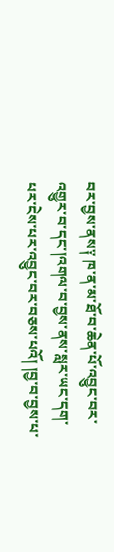བར་བྱས་ནས༑ ཁ་ན་མ་ཐོ་བ་ཆེན་པོ་འབྱུང་བར་འགྱུར་བ་དང་།འགལ་བ་བྱས་ནས་སླར་ཡང་དག་པར་ངེས་པར་འབྱུང་བར་བཅས་པའོ། །བྱ་བ་བྱས་པ་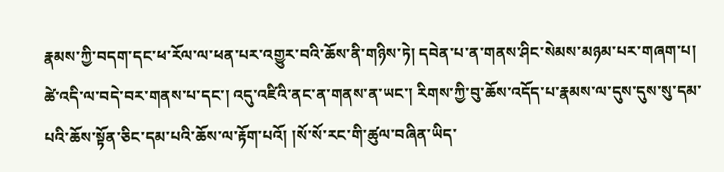རྣམས་ཀྱི་བདག་དང་ཕ་རོལ་ལ་ཕན་པར་འགྱུར་བའི་ཆོས་ནི་གཉིས་ཏེ། དབེན་པ་ན་གནས་ཤིང་སེམས་མཉམ་པར་གཞག་པ། ཚེ་འདི་ལ་བདེ་བར་གནས་པ་དང་། འདུ་འཛིའི་ནང་ན་གནས་ན་ཡང་། རིགས་ཀྱི་བུ་ཆོས་འདོད་པ་རྣམས་ལ་དུས་དུས་སུ་དམ་པའི་ཆོས་སྟོན་ཅིང་དམ་པའི་ཆོས་ལ་རྟོག་པའོ། །སོ་སོ་རང་གི་ཚུལ་བཞིན་ཡིད་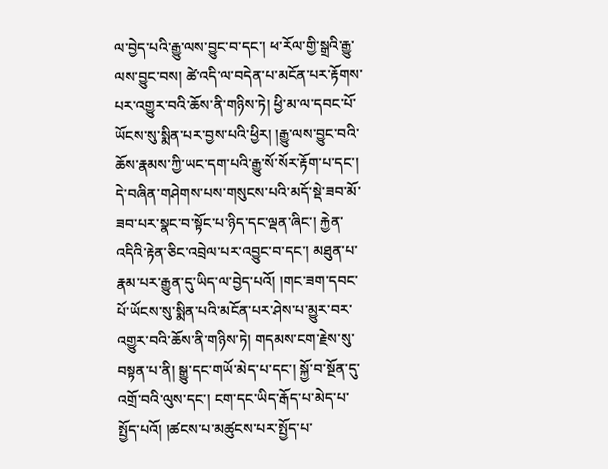ལ་བྱེད་པའི་རྒྱུ་ལས་བྱུང་བ་དང་། ཕ་རོལ་གྱི་སྒྲའི་རྒྱུ་ལས་བྱུང་བས། ཚེ་འདི་ལ་བདེན་པ་མངོན་པར་རྟོགས་པར་འགྱུར་བའི་ཆོས་ནི་གཉིས་ཏེ། ཕྱི་མ་ལ་དབང་པོ་ཡོངས་སུ་སྨིན་པར་བྱས་པའི་ཕྱིར། །རྒྱུ་ལས་བྱུང་བའི་ཆོས་རྣམས་ཀྱི་ཡང་དག་པའི་རྒྱུ་སོ་སོར་རྟོག་པ་དང་། དེ་བཞིན་གཤེགས་པས་གསུངས་པའི་མདོ་སྡེ་ཟབ་མོ་ཟབ་པར་སྣང་བ་སྟོང་པ་ཉིད་དང་ལྡན་ཞིང་། རྐྱེན་འདིའི་རྟེན་ཅིང་འབྲེལ་པར་འབྱུང་བ་དང་། མཐུན་པ་རྣམ་པར་རྒྱུན་དུ་ཡིད་ལ་བྱེད་པའོ། །གང་ཟག་དབང་པོ་ཡོངས་སུ་སྨིན་པའི་མངོན་པར་ཤེས་པ་མྱུར་བར་འགྱུར་བའི་ཆོས་ནི་གཉིས་ཏེ། གདམས་ངག་རྗེས་སུ་བསྟན་པ་ནི། སྒྱུ་དང་གཡོ་མེད་པ་དང་། སྐྱོ་བ་སྔོན་དུ་འགྲོ་བའི་ལུས་དང་། ངག་དང་ཡིད་རྒོད་པ་མེད་པ་སྤྱོད་པའོ། །ཚངས་པ་མཚུངས་པར་སྤྱོད་པ་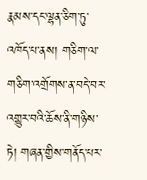རྣམས་དང་ལྷན་ཅིག་ཏུ་འཁོད་པ་ནས། གཅིག་ལ་གཅིག་འགྲོགས་ན་བདེ་བར་འགྱུར་བའི་ཆོས་ནི་གཉིས་ཏེ། གཞན་གྱིས་གནོད་པར་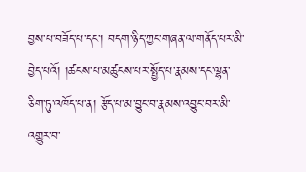བྱས་པ་བཟོད་པ་དང་། བདག་ཉིད་ཀྱང་གཞན་ལ་གནོད་པར་མི་བྱེད་པའོ། །ཚངས་པ་མཚུངས་པར་སྤྱོད་པ་རྣམས་དང་ལྷན་ཅིག་ཏུ་འཁོད་པ་ན། རྩོད་པ་མ་བྱུང་བ་རྣམས་འབྱུང་བར་མི་འགྱུར་བ་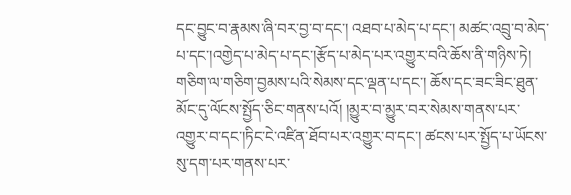དང་བྱུང་བ་རྣམས་ཞི་བར་བྱ་བ་དང་། འཐབ་པ་མེད་པ་དང་། མཚང་འབྲུ་བ་མེད་པ་དང་།འགྱེད་པ་མེད་པ་དང་།རྩོད་པ་མེད་པར་འགྱུར་བའི་ཆོས་ནི་གཉིས་ཏེ། གཅིག་ལ་གཅིག་བྱམས་པའི་སེམས་དང་ལྡན་པ་དང་། ཆོས་དང་ཟང་ཟིང་ཐུན་མོང་དུ་ལོངས་སྤྱོད་ཅིང་གནས་པའོ། །མྱུར་བ་མྱུར་བར་སེམས་གནས་པར་འགྱུར་བ་དང་།ཏིང་ངེ་འཛིན་ཐོབ་པར་འགྱུར་བ་དང་། ཚངས་པར་སྤྱོད་པ་ཡོངས་སུ་དག་པར་གནས་པར་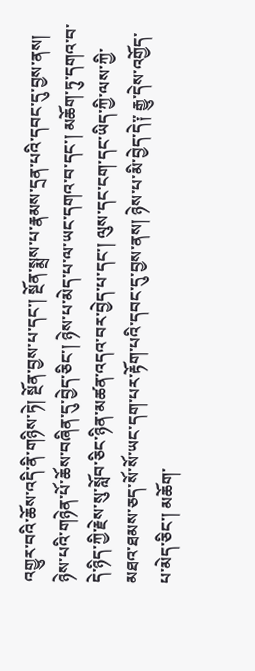འགྱུར་བའི་ཆོས་འདི་ནི་གཉིས་ཏེ། སྔོན་བྱས་པ་དང་། སྔོན་སྨྲས་པ་རྣམས་དྲན་པའི་དབང་དུ་བྱས་ནས། ཉེས་པའི་གཉེན་པོ་ཆོས་བཞིན་དུ་བྱེད་ཅིང་། ཉེས་པ་མེད་པ་ལ་ཡང་དགའ་བ་དང་། མཆོག་ཏུ་དགའ་བ་དེ་ཉིད་ཀྱི་རྗེས་སུ་སློབ་ཅིང་ཉིན་མཚན་འདའ་བར་བྱེད་པ་དང་། ལུས་དང་ངག་དང་ཡིད་ཀྱི་ལས་ཀྱི་མཐའ་ཐམས་ཅད་སོ་སོ་ཡང་དག་པར་རྟོག་པའི་དབང་དུ་བྱས་ནས། ཉེས་པ་མི་བྱེད་དེ༑ རྒྱུ་དེས་འགྱོད་པ་མེད་ཅིང་། མཆོག་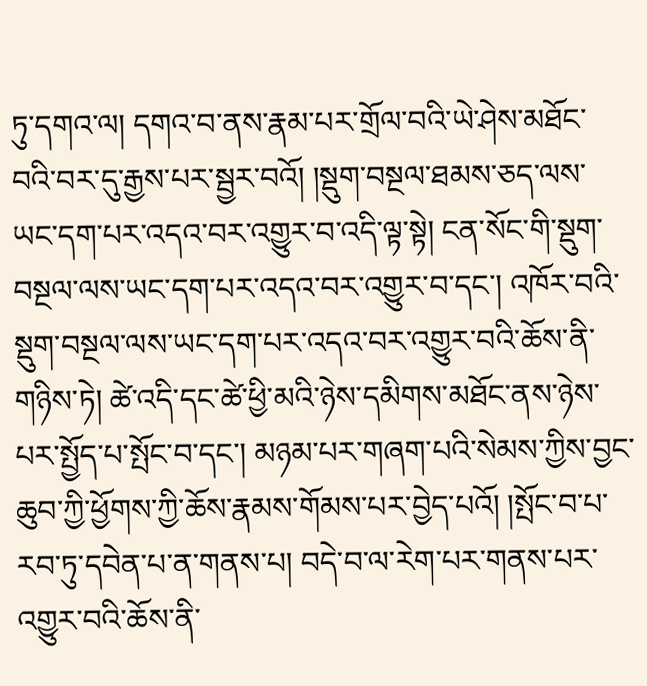ཏུ་དགའ་ལ། དགའ་བ་ནས་རྣམ་པར་གྲོལ་བའི་ཡེ་ཤེས་མཐོང་བའི་བར་དུ་རྒྱས་པར་སྦྱར་བའོ། །སྡུག་བསྔལ་ཐམས་ཅད་ལས་ཡང་དག་པར་འདའ་བར་འགྱུར་བ་འདི་ལྟ་སྟེ། ངན་སོང་གི་སྡུག་བསྔལ་ལས་ཡང་དག་པར་འདའ་བར་འགྱུར་བ་དང་། འཁོར་བའི་སྡུག་བསྔལ་ལས་ཡང་དག་པར་འདའ་བར་འགྱུར་བའི་ཆོས་ནི་གཉིས་ཏེ། ཚེ་འདི་དང་ཚེ་ཕྱི་མའི་ཉེས་དམིགས་མཐོང་ནས་ཉེས་པར་སྤྱོད་པ་སྤོང་བ་དང་། མཉམ་པར་གཞག་པའི་སེམས་ཀྱིས་བྱང་ཆུབ་ཀྱི་ཕྱོགས་ཀྱི་ཆོས་རྣམས་གོམས་པར་བྱེད་པའོ། །སྤོང་བ་པ་རབ་ཏུ་དབེན་པ་ན་གནས་པ། བདེ་བ་ལ་རེག་པར་གནས་པར་འགྱུར་བའི་ཆོས་ནི་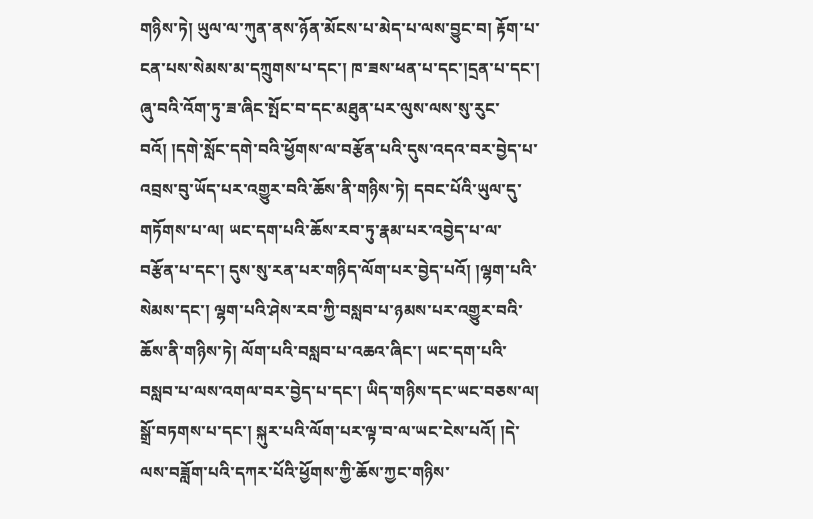གཉིས་ཏེ། ཡུལ་ལ་ཀུན་ནས་ཉོན་མོངས་པ་མེད་པ་ལས་བྱུང་བ། རྟོག་པ་ངན་པས་སེམས་མ་དཀྲུགས་པ་དང་། ཁ་ཟས་ཕན་པ་དང་།དྲན་པ་དང་། ཞུ་བའི་འོག་ཏུ་ཟ་ཞིང་སྤོང་བ་དང་མཐུན་པར་ལུས་ལས་སུ་རུང་བའོ། །དགེ་སློང་དགེ་བའི་ཕྱོགས་ལ་བརྩོན་པའི་དུས་འདའ་བར་བྱེད་པ་འབྲས་བུ་ཡོད་པར་འགྱུར་བའི་ཆོས་ནི་གཉིས་ཏེ། དབང་པོའི་ཡུལ་དུ་གཏོགས་པ་ལ། ཡང་དག་པའི་ཆོས་རབ་ཏུ་རྣམ་པར་འབྱེད་པ་ལ་བརྩོན་པ་དང་། དུས་སུ་རན་པར་གཉིད་ལོག་པར་བྱེད་པའོ། །ལྷག་པའི་སེམས་དང་། ལྷག་པའི་ཤེས་རབ་ཀྱི་བསླབ་པ་ཉམས་པར་འགྱུར་བའི་ཆོས་ནི་གཉིས་ཏེ། ལོག་པའི་བསླབ་པ་འཆའ་ཞིང་། ཡང་དག་པའི་བསླབ་པ་ལས་འགལ་བར་བྱེད་པ་དང་། ཡིད་གཉིས་དང་ཡང་བཅས་ལ། སྒྲོ་བཏགས་པ་དང་། སྐུར་པའི་ལོག་པར་ལྟ་བ་ལ་ཡང་ངེས་པའོ། །དེ་ལས་བཟློག་པའི་དཀར་པོའི་ཕྱོགས་ཀྱི་ཆོས་ཀྱང་གཉིས་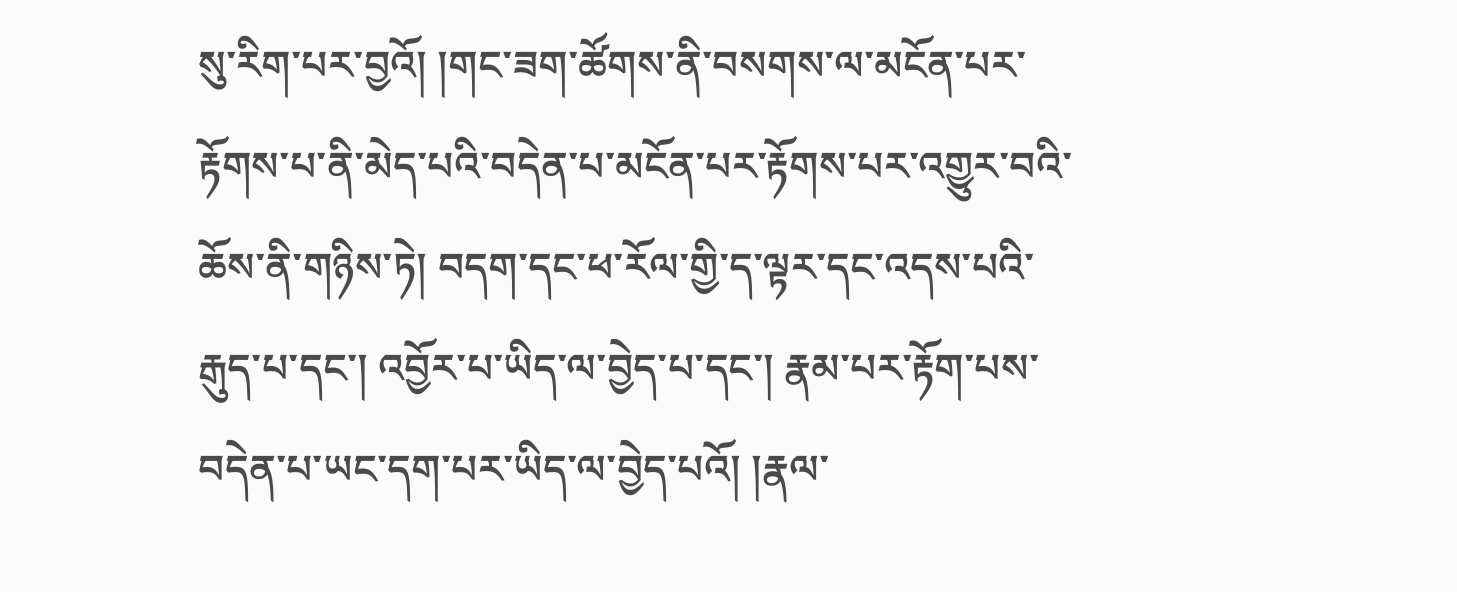སུ་རིག་པར་བྱའོ། །གང་ཟག་ཚོགས་ནི་བསགས་ལ་མངོན་པར་རྟོགས་པ་ནི་མེད་པའི་བདེན་པ་མངོན་པར་རྟོགས་པར་འགྱུར་བའི་ཆོས་ནི་གཉིས་ཏེ། བདག་དང་ཕ་རོལ་གྱི་ད་ལྟར་དང་འདས་པའི་རྒུད་པ་དང་། འབྱོར་པ་ཡིད་ལ་བྱེད་པ་དང་། རྣམ་པར་རྟོག་པས་བདེན་པ་ཡང་དག་པར་ཡིད་ལ་བྱེད་པའོ། །རྣལ་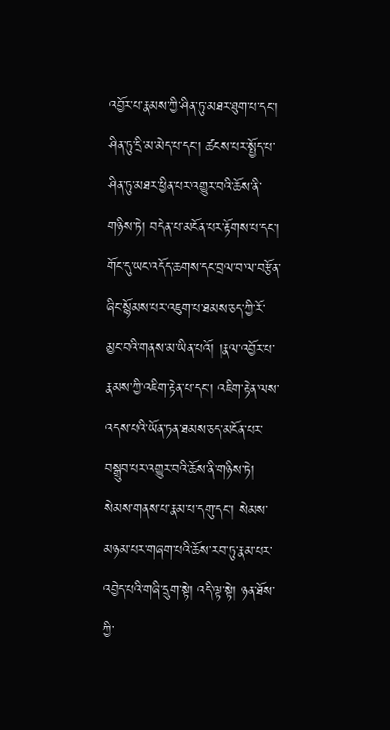འབྱོར་པ་རྣམས་ཀྱི་ཤིན་ཏུ་མཐར་ཐུག་པ་དང་། ཤིན་ཏུ་དྲི་མ་མེད་པ་དང་། ཚངས་པར་སྤྱོད་པ་ཤིན་ཏུ་མཐར་ཕྱིན་པར་འགྱུར་བའི་ཆོས་ནི་གཉིས་ཏེ། བདེན་པ་མངོན་པར་རྟོགས་པ་དང་། གོང་དུ་ཡང་འདོད་ཆགས་དང་བྲལ་བ་ལ་བརྩོན་ཞིང་སྙོམས་པར་འཇུག་པ་ཐམས་ཅད་ཀྱི་རོ་མྱང་བའི་གནས་མ་ཡིན་པའོ། །རྣལ་འབྱོར་པ་རྣམས་ཀྱི་འཇིག་རྟེན་པ་དང་། འཇིག་རྟེན་ལས་འདས་པའི་ཡོན་ཏན་ཐམས་ཅད་མངོན་པར་བསྒྲུབ་པར་འགྱུར་བའི་ཆོས་ནི་གཉིས་ཏེ། སེམས་གནས་པ་རྣམ་པ་དགུ་དང་། སེམས་མཉམ་པར་གཞག་པའི་ཆོས་རབ་ཏུ་རྣམ་པར་འབྱེད་པའི་གཞི་དྲུག་སྟེ། འདི་ལྟ་སྟེ། ཉན་ཐོས་ཀྱི་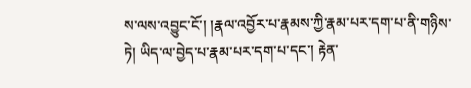ས་ལས་འབྱུང་ངོ་། །རྣལ་འབྱོར་པ་རྣམས་ཀྱི་རྣམ་པར་དག་པ་ནི་གཉིས་ཏེ། ཡིད་ལ་བྱེད་པ་རྣམ་པར་དག་པ་དང་། རྟེན་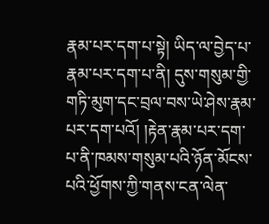རྣམ་པར་དག་པ་སྟེ། ཡིད་ལ་བྱེད་པ་རྣམ་པར་དག་པ་ནི། དུས་གསུམ་གྱི་གཏི་མུག་དང་བྲལ་བས་ཡེ་ཤེས་རྣམ་པར་དག་པའོ། །རྟེན་རྣམ་པར་དག་པ་ནི་ཁམས་གསུམ་པའི་ཉོན་མོངས་པའི་ཕྱོགས་ཀྱི་གནས་ངན་ལེན་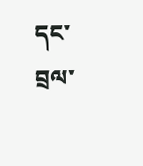དང་བྲལ་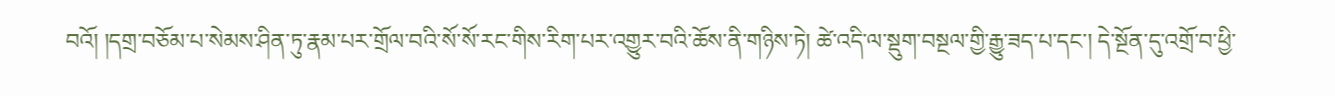བའོ། །དགྲ་བཅོམ་པ་སེམས་ཤིན་ཏུ་རྣམ་པར་གྲོལ་བའི་སོ་སོ་རང་གིས་རིག་པར་འགྱུར་བའི་ཆོས་ནི་གཉིས་ཏེ། ཚེ་འདི་ལ་སྡུག་བསྔལ་གྱི་རྒྱུ་ཟད་པ་དང་། དེ་སྔོན་དུ་འགྲོ་བ་ཕྱི་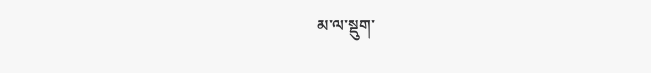མ་ལ་སྡུག་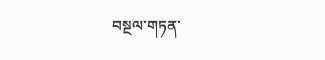བསྔལ་གཏན་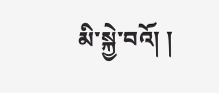མི་སྐྱེ་བའོ། །